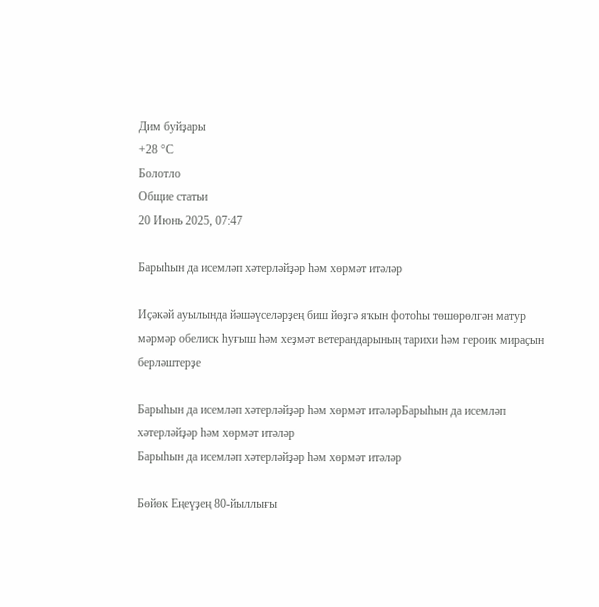Дим буйҙары
+28 °С
Болотло
Общие статьи
20 Июнь 2025, 07:47

Барыһын да исемләп хәтерләйҙәр һәм хөрмәт итәләр

Иҫәкәй ауылында йәшәүселәрҙең биш йөҙгә яҡын фотоһы төшөрөлгән матур мәрмәр обелиск һуғыш hәм хеҙмәт ветерандарының тарихи hәм героик мираҫын берләштерҙе

Барыһын да исемләп хәтерләйҙәр һәм хөрмәт итәләрБарыһын да исемләп хәтерләйҙәр һәм хөрмәт итәләр
Барыһын да исемләп хәтерләйҙәр һәм хөрмәт итәләр

Бөйөк Еңеүҙең 80-йыллығы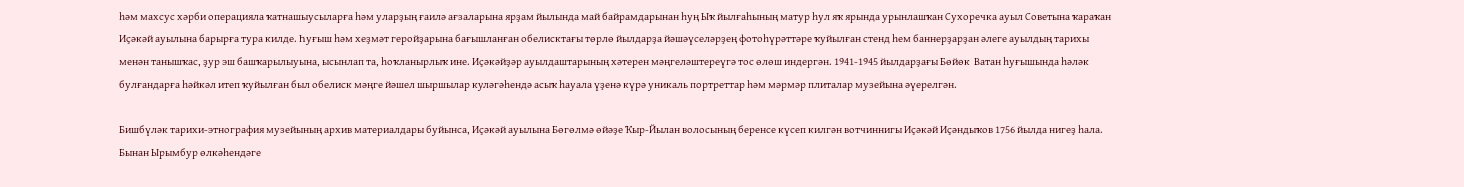һәм махсус хәрби операцияла ҡатнашыусыларға hәм уларҙың ғаилә ағзаларына ярҙам йылында май байрамдарынан һуң Ыҡ йылғаһының матур һул яҡ ярында урынлашҡан Сухоречка ауыл Советына ҡараҡан Иҫәкәй ауылына барырға тура килде. Һуғыш hәм хеҙмәт геройҙарына бағышланған обелисктағы төрлө йылдарҙа йәшәүселәрҙең фотоһүрәттәре ҡуйылған стенд heм баннерҙарҙан әлеге ауылдың тарихы менән танышҡас, ҙур эш башҡарылыуына, ысынлап та, һоҡланырлыҡ ине. Иҫәкәйҙәр ауылдаштарының хәтерен мәңгеләштереүгә тос өлөш индергән. 1941-1945 йылдарҙағы Бөйөк  Ватан һуғышында hәләк булғандарға hәйкәл итеп ҡуйылған был обелиск мәңге йәшел шыршылар кyләгәһендә асыҡ һауала үҙенә күрә уникаль портреттар hәм мәрмәр плиталар музейына әүерелгән.

Бишбүләк тарихи-этнография музейының архив материалдары буйынса, Иҫәкәй ауылына Бөгөлмә өйәҙе Ҡыр-Йылан волосының беренсе күсеп килгән вотчиннигы Иҫәкәй Иҫәндыҡов 1756 йылда нигеҙ һала. Бынан Ырымбур өлкәһендәге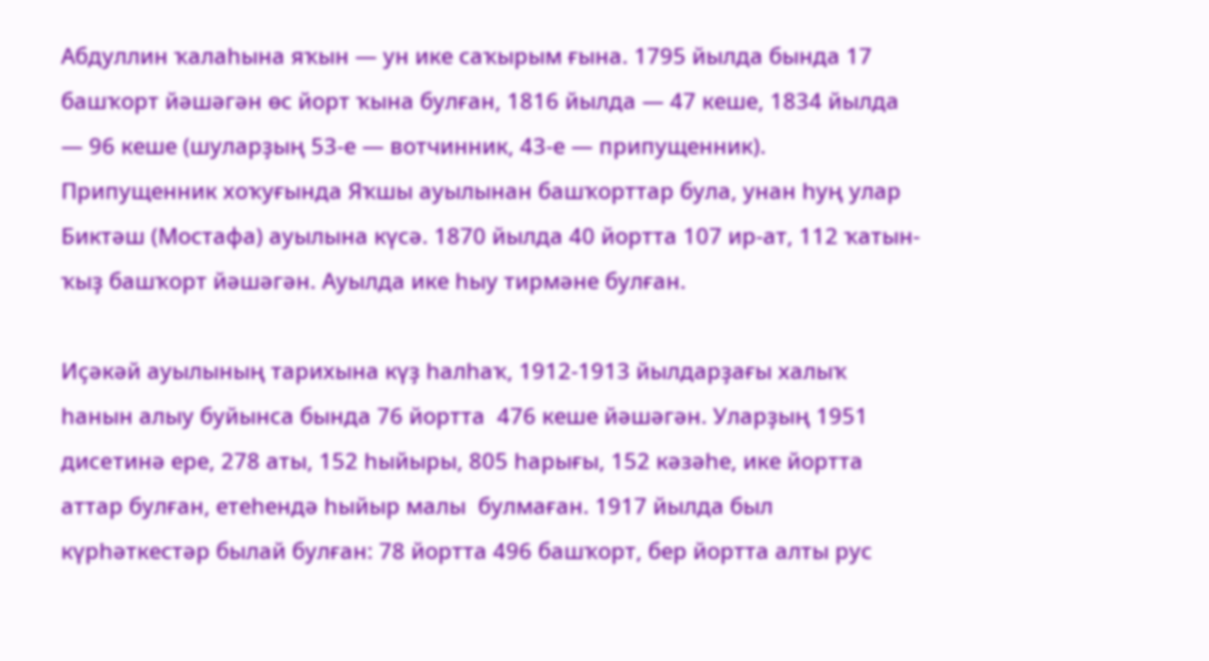Абдуллин ҡалаһына яҡын — ун ике саҡырым ғына. 1795 йылда бында 17 башҡорт йәшәгән өс йорт ҡына булған, 1816 йылда — 47 кеше, 1834 йылда — 96 кеше (шуларҙың 53-е — вотчинник, 43-е — припущенник). Припущенник хоҡуғында Яҡшы ауылынан башҡорттар була, унан һуң улар Биктәш (Мостафа) ауылына күсә. 1870 йылда 40 йортта 107 ир-ат, 112 ҡатын-ҡыҙ башҡорт йәшәгән. Ауылда ике һыу тирмәне булған.

Иҫәкәй ауылының тарихына күҙ һалһаҡ, 1912-1913 йылдарҙағы халыҡ һанын алыу буйынса бында 76 йортта  476 кеше йәшәгән. Уларҙың 1951 дисeтинә ере, 278 аты, 152 һыйыры, 805 һарығы, 152 кәзәһе, ике йортта аттар булған, етеһендә һыйыр малы  булмаған. 1917 йылда был күрһәткестәр былай булған: 78 йортта 496 башҡорт, бер йортта алты рус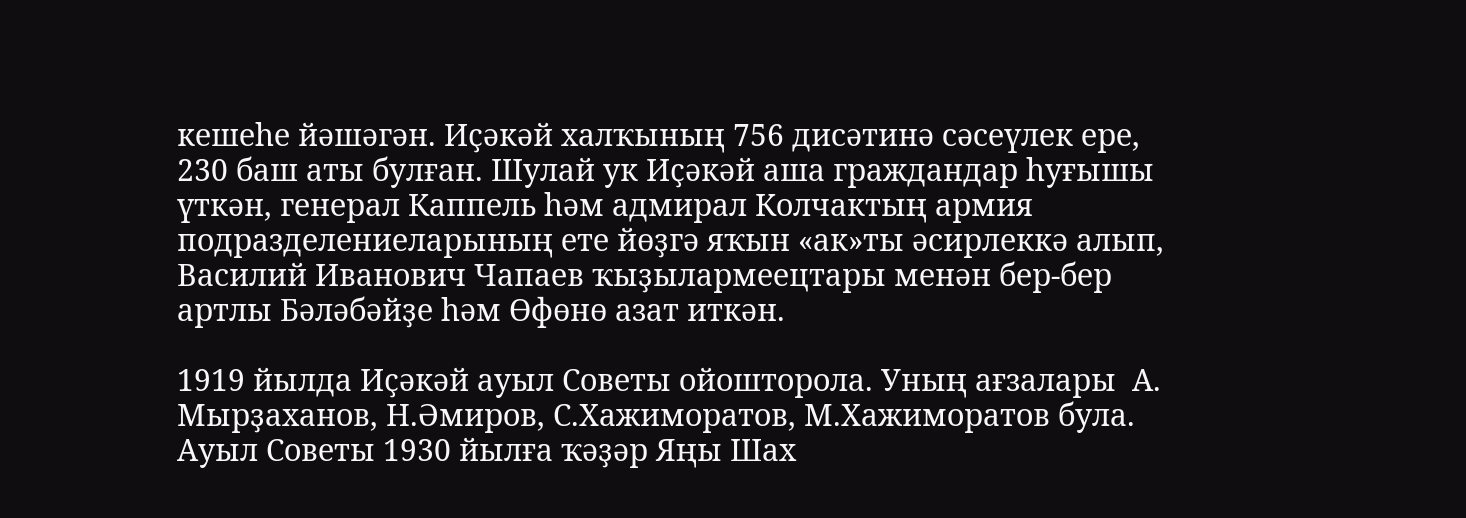кешеһе йәшәгән. Иҫәкәй халҡының 756 дисәтинә сәсеүлек ере, 230 баш аты булған. Шулай ук Иҫәкәй аша граждандар һуғышы үткән, генерал Каппель hәм адмирал Колчактың армия подразделениеларының ете йөҙгә яҡын «ак»ты әсирлеккә алып, Василий Иванович Чапаев ҡыҙылармеецтары менән бер-бер артлы Бәләбәйҙе һәм Өфөнө азат иткән.

1919 йылда Иҫәкәй ауыл Советы ойошторола. Уның ағзалары  А. Мырҙаханов, Н.Әмиров, С.Хажиморатов, М.Хажиморатов була. Ауыл Советы 1930 йылға ҡәҙәр Яңы Шах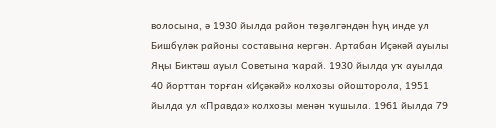волосына, ә 1930 йылда район төҙөлгәндән һуң инде ул Бишбүләк районы составына кергән. Артабан Иҫәкәй ауылы Яңы Биктәш ауыл Советына ҡарай. 1930 йылда уҡ ауылда 40 йорттан торған «Иҫәкәй» колхозы ойошторола, 1951 йылда ул «Правда» колхозы менән ҡушыла. 1961 йылда 79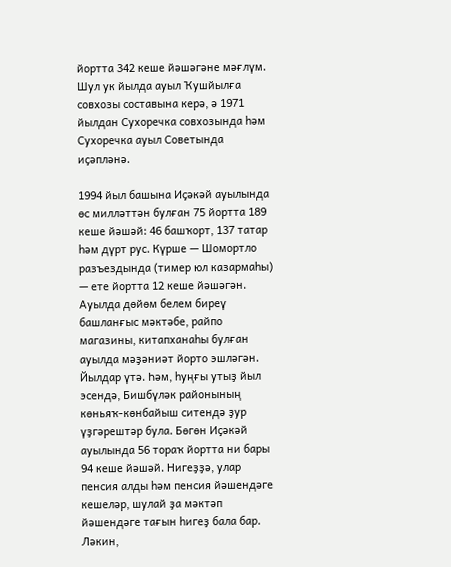йортта 342 кеше йәшәгәне мәғлүм. Шул ук йылда ауыл Ҡушйылға совхозы составына керә, ә 1971 йылдан Сухоречка совхозында hәм Сухоречка ауыл Советында иҫәпләнә.

1994 йыл башына Иҫәкәй ауылында өс милләттән булған 75 йортта 189 кеше йәшәй: 46 башҡорт, 137 татар hәм дүрт рус. Күрше — Шомортло разъездында (тимер юл казармаһы) — ете йортта 12 кеше йәшәгән. Ауылда дөйөм белем биреү башланғыс мәктәбе, райпо магазины, китапханаһы булған ауылда мәҙәниәт йорто эшләгән. Йылдар үтә. Һәм, һуңғы утыҙ йыл эсендә, Бишбүләк районының көньяҡ-көнбайыш ситендә ҙур үҙгәрештәр була. Бөгөн Иҫәкәй ауылында 56 тораҡ йортта ни бары 94 кеше йәшәй. Нигеҙҙә, улар пенсия алды hәм пенсия йәшендәге кешеләр, шулай ҙа мәктәп йәшендәге тағын һигеҙ бала бар. Ләкин,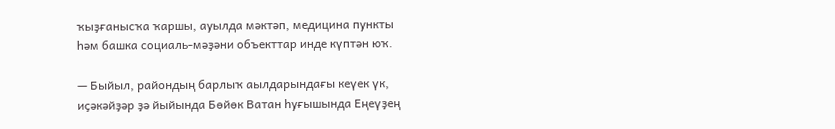ҡыҙғанысҡа ҡаршы, ауылда мәктәп, медицина пункты hәм башка социаль-мәҙәни объекттар инде күптән юҡ.

— Быйыл, райондың барлыҡ аылдарындағы кеүек үк, иҫәкәйҙәр ҙә йыйында Бөйөк Ватан һуғышында Еңеүҙең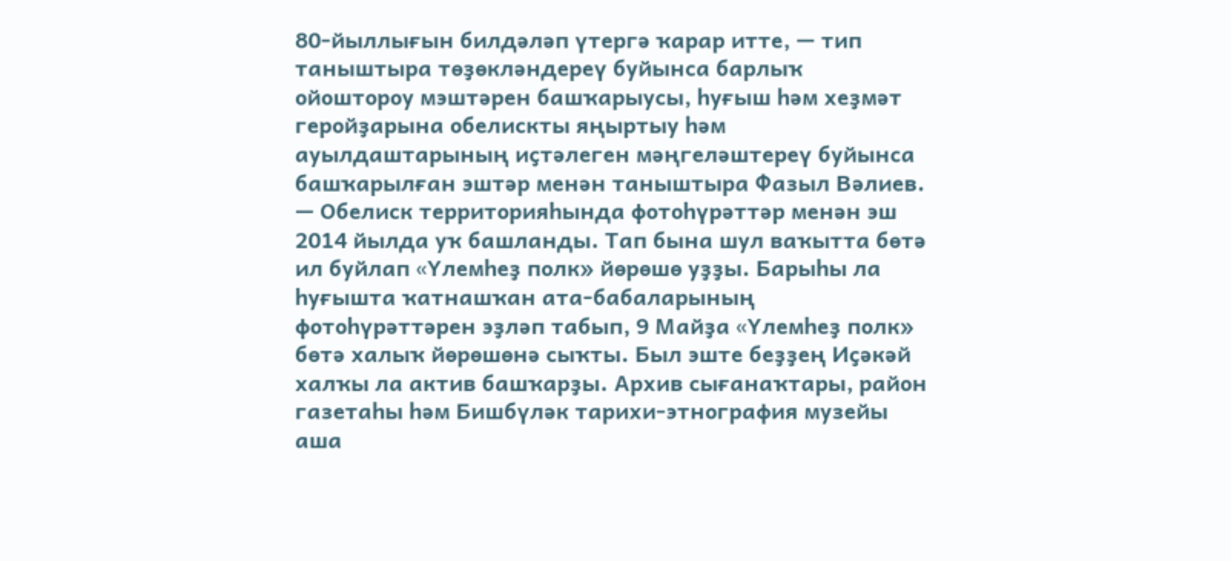80-йыллығын билдәләп үтергә ҡарар итте, — тип таныштыра төҙөкләндереү буйынса барлыҡ  ойоштороу мэштәрен башҡарыусы, һуғыш hәм хеҙмәт геройҙарына обелискты яңыртыу һәм ауылдаштарының иҫтәлеген мәңгеләштереү буйынса башҡарылған эштәр менән таныштыра Фазыл Вәлиев. — Обелиск территорияһында фотоһүрәттәр менән эш 2014 йылда уҡ башланды. Тап бына шул ваҡытта бөтә ил буйлап «Yлемһеҙ полк» йөрөшө уҙҙы. Барыһы ла һуғышта ҡатнашҡан ата-бабаларының фотоһүрәттәрен эҙләп табып, 9 Майҙа «Yлемһеҙ полк» бөтә халыҡ йөрөшөнә сыҡты. Был эште беҙҙең Иҫәкәй халҡы ла актив башҡарҙы. Архив сығанаҡтары, район газетаһы hәм Бишбүләк тарихи-этнография музейы аша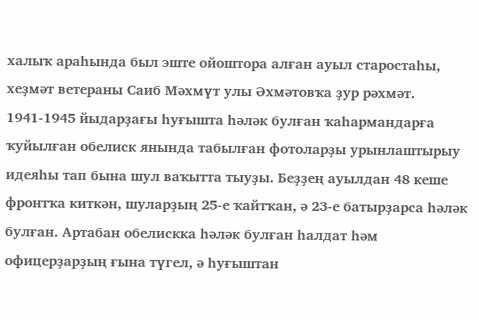халыҡ араһында был эште ойоштора алған ауыл старостаһы, хеҙмәт ветераны Саиб Мәхмүт улы Әхмәтовҡа ҙур рәхмәт. 1941-1945 йыдарҙағы һуғышта hәләк булған ҡаhармандарға ҡуйылған обелиск янында табылған фотоларҙы урынлаштырыу идеяһы тап бына шул ваҡытта тыуҙы. Беҙҙең ауылдан 48 кеше фронтҡа киткән, шуларҙың 25-е ҡайтҡан, ә 23-е батырҙарса hәләк булған. Артабан обелискка hәләк булған һалдат hәм офицерҙарҙың ғына түгел, ә һуғыштан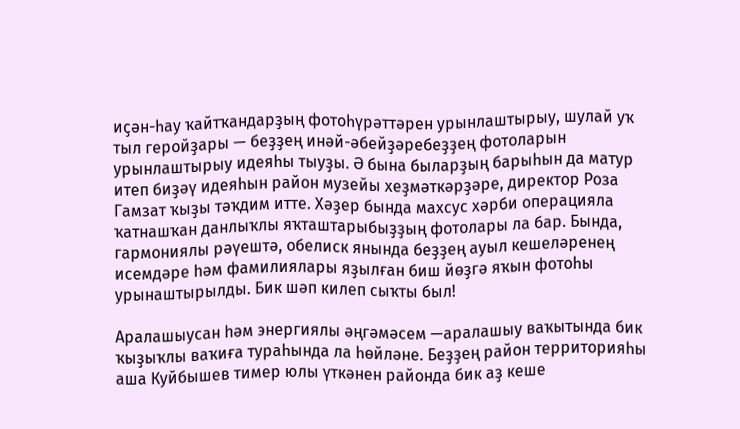иҫән-һау ҡайтҡандарҙың фотоһүрәттәрен урынлаштырыу, шулай уҡ  тыл геройҙары — беҙҙең инәй-әбейҙәребеҙҙең фотоларын урынлаштырыу идеяһы тыуҙы. Ә бына быларҙың барыһын да матур итеп биҙәү идеяһын район музейы хеҙмәткәрҙәре, директор Роза Гамзат ҡыҙы тәҡдим итте. Хәҙер бында махсус хәрби операцияла ҡатнашҡан данлыҡлы яҡташтарыбыҙҙың фотолары ла бар. Бында, гармониялы рәүештә, обелиск янында беҙҙең ауыл кешеләренең исемдәре hәм фамилиялары яҙылған биш йөҙгә яҡын фотоһы урынаштырылды. Бик шәп килеп сыҡты был!

Аралашыусан hәм энергиялы әңгәмәсем —аралашыу ваҡытында бик ҡыҙыҡлы ваҡиға тураһында ла һөйләне. Беҙҙең район территорияһы аша Куйбышев тимер юлы үткәнен районда бик аҙ кеше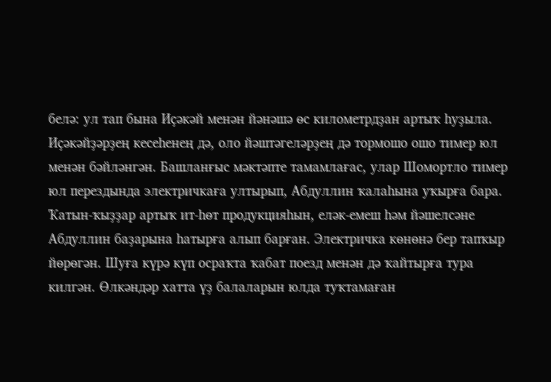белә: ул тап бына Иҫәкәй менән йәнәшә өс километрдҙан артыҡ һуҙыла. Иҫәкәйҙәрҙең кесеһенең дә, оло йәштәгеләрҙең дә тормошо ошо тимер юл менән бәйләнгән. Башланғыс мәктәпте тамамлағас, улар Шомортло тимер юл перездында электричкаға ултырып, Абдуллин ҡалаһына уҡырға бара. Ҡатын-ҡыҙҙар артыҡ ит-һөт продукцияһын, еләк-емеш һәм йәшелсәне Абдуллин баҙарына һатырға алып барған. Электричка көнөнә бер тапҡыр йөрөгән. Шуға күрә күп осраҡта ҡабат поезд менән дә ҡайтырға тура килгән. Өлкәндәр хатта үҙ балаларын юлда туҡтамаған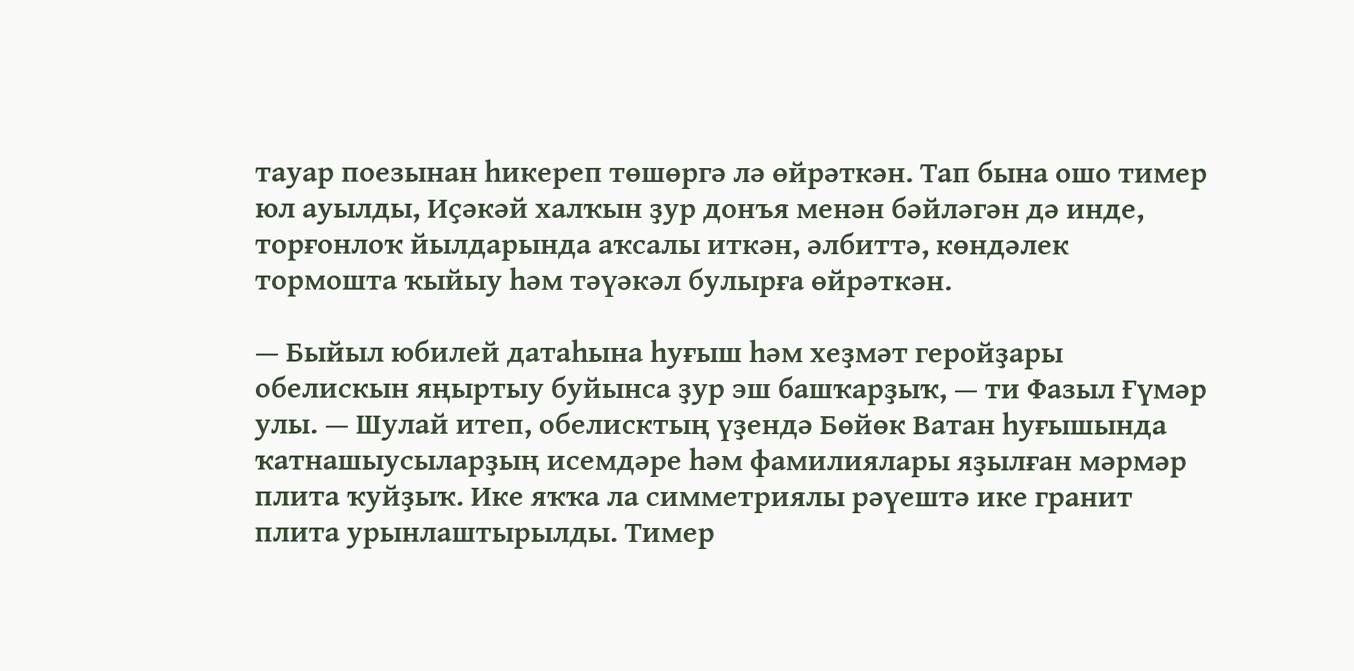тауар поезынан һикереп төшөргә лә өйрәткән. Тап бына ошо тимер юл ауылды, Иҫәкәй халҡын ҙур дoнъя менән бәйләгән дә инде, торғонлоҡ йылдарында аҡсалы иткән, әлбиттә, көндәлек тормошта ҡыйыу һәм тәүәкәл булырға өйрәткән.

— Быйыл юбилей датаһына һуғыш hәм хеҙмәт геройҙары обелискын яңыртыу буйынса ҙур эш башҡарҙыҡ, — ти Фазыл Ғүмәр улы. — Шулай итеп, обелисктың үҙендә Бөйөк Ватан һуғышында ҡатнашыусыларҙың исемдәре һәм фамилиялары яҙылған мәрмәр плита ҡуйҙыҡ. Ике яҡҡа ла симметриялы рәүештә ике гранит плита урынлаштырылды. Тимер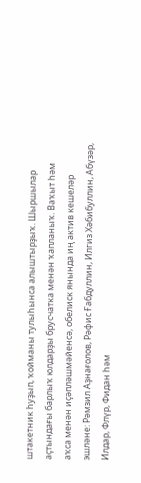штакетник һуҙып, ҡойманы тулыһынса алыштырҙыҡ. Шыршылар аҫтындағы барлыҡ юлдарҙы брусчатка менән ҡапланыҡ. Ваҡыт hәм аҡса менән иҫәпләшмәйенсә, обелиск янында иң актив кешеләр эшләне: Рәмзил Аҙнағолов, Рәфис Ғабдуллин, Илгиз Хәбибуллин, Абүзәр, Илдар, Флүр, Фидан hәм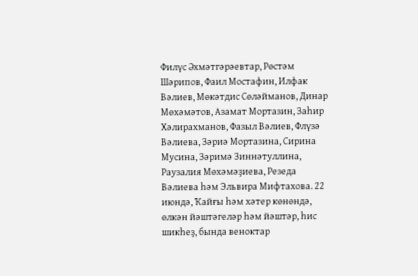Филүс Әхмәтгәрәевтар, Рөстәм Шәрипов, Фаил Мостафин, Илфак Вәлиев, Мөкәтдис Сөләйманов, Динар Мөхәмәтов, Азамат Мортазин, Заhир Хәлирахманов, Фазыл Вәлиев, Флүзә Вәлиева, Зәриә Мортазина, Сирина Мусина, Зәримә Зиннәтуллина, Раузалия Мөхәмәҙиева, Резеда Вәлиева hәм Эльвира Мифтахова. 22 июндә, Ҡайғы һәм хәтер көнөндә, өлкән йәштәгеләр һәм йәштәр, hис шикһеҙ, бында веноктар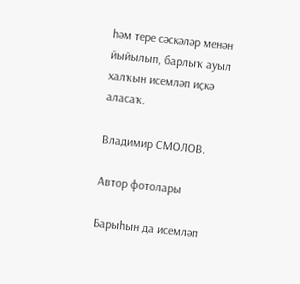hәм тере сәскәләр менән йыйылып, барлыҡ ауыл халҡын исемләп иҫкә аласаҡ.

Владимир СМОЛОВ.

Автор фотолары

Барыһын да исемләп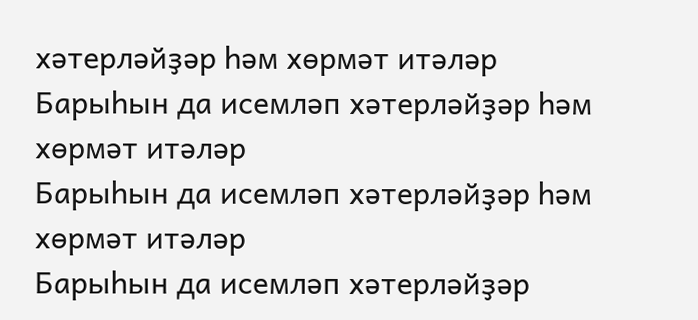хәтерләйҙәр һәм хөрмәт итәләр
Барыһын да исемләп хәтерләйҙәр һәм хөрмәт итәләр
Барыһын да исемләп хәтерләйҙәр һәм хөрмәт итәләр
Барыһын да исемләп хәтерләйҙәр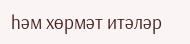һәм хөрмәт итәләр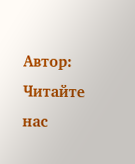Автор:
Читайте нас